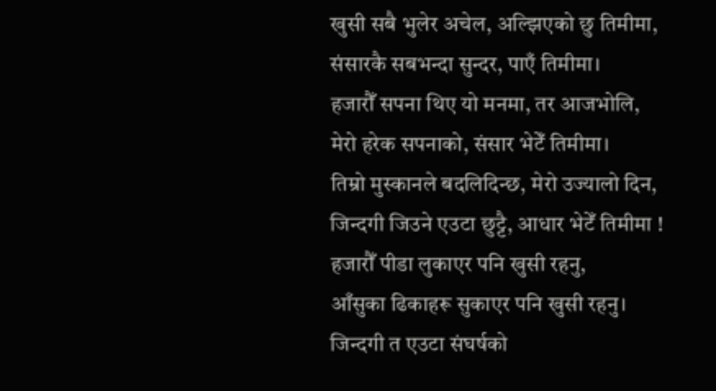खुसी सबै भुलेर अचेल, अल्झिएको छु तिमीमा,
संसारकै सबभन्दा सुन्दर, पाएँ तिमीमा।
हजारौँ सपना थिए यो मनमा, तर आजभोलि,
मेरो हरेक सपनाको, संसार भेटेँ तिमीमा।
तिम्रो मुस्कानले बदलिदिन्छ, मेरो उज्यालो दिन,
जिन्दगी जिउने एउटा छुट्टै, आधार भेटेँ तिमीमा !
हजारौँ पीडा लुकाएर पनि खुसी रहनु,
आँसुका ढिकाहरू सुकाएर पनि खुसी रहनु।
जिन्दगी त एउटा संघर्षको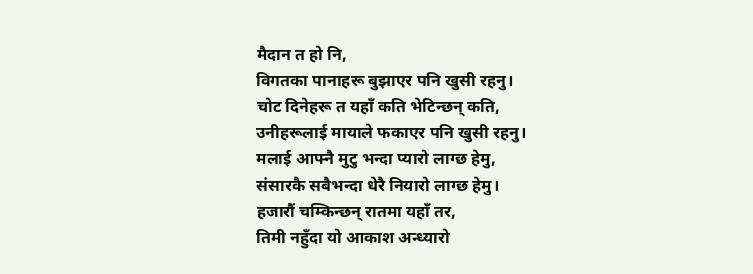मैदान त हो नि,
विगतका पानाहरू बुझाएर पनि खुसी रहनु।
चोट दिनेहरू त यहाँ कति भेटिन्छन् कति,
उनीहरूलाई मायाले फकाएर पनि खुसी रहनु।
मलाई आफ्नै मुटु भन्दा प्यारो लाग्छ हेमु,
संसारकै सबैभन्दा धेरै नियारो लाग्छ हेमु।
हजारौं चम्किन्छन् रातमा यहाँ तर,
तिमी नहुँदा यो आकाश अन्ध्यारो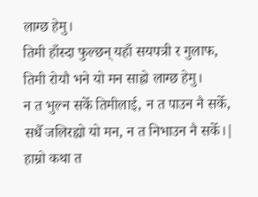लाग्छ हेमु।
तिमी हाँस्दा फुल्छन् यहाँ सयपत्री र गुलाफ,
तिमी रोयौ भने यो मन साह्रो लाग्छ हेमु।
न त भुल्न सकेँ तिमीलाई, न त पाउन नै सकेँ,
सधैँ जलिरह्यो यो मन, न त निभाउन नै सकेँ।|
हाम्रो कथा त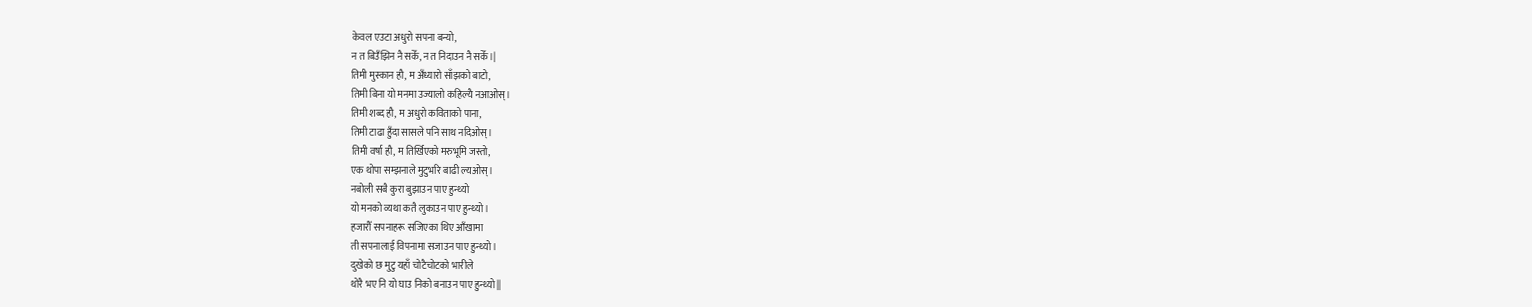केवल एउटा अधुरो सपना बन्यो,
न त बिउँझिन नै सकेँ, न त निदाउन नै सकेँ।|
तिमी मुस्कान हौ, म अँध्यारो साँझको बाटो,
तिमी बिना यो मनमा उज्यालो कहिल्यै नआओस्।
तिमी शब्द हौ, म अधुरो कविताको पाना,
तिमी टाढा हुँदा सासले पनि साथ नदिओस्।
तिमी वर्षा हौ, म तिर्खिएको मरुभूमि जस्तो,
एक थोपा सम्झनाले मुटुभरि बाढी ल्यओस्।
नबोली सबै कुरा बुझाउन पाए हुन्थ्यो
यो मनको व्यथा कतै लुकाउन पाए हुन्थ्यो ।
हजारौँ सपनाहरू सजिएका थिए आँखामा
ती सपनालाई विपनामा सजाउन पाए हुन्थ्यो ।
दुखेको छ मुटु यहाँ चोटैचोटको भारीले
थोरै भए नि यो घाउ निको बनाउन पाए हुन्थ्यो ||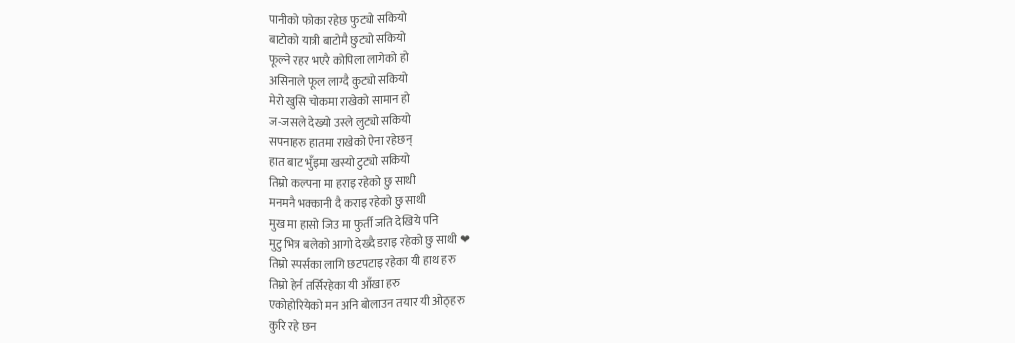पानीको फोका रहेछ फुट्यो सकियो
बाटोको यात्री बाटोमै छुट्यो सकियो
फूल्ने रहर भएरै कोपिला लागेको हो
असिनाले फूल लाग्दै कुट्यो सकियो
मेरो खुसि चोकमा राखेको सामान हो
ज-जसले देख्यो उस्ले लुट्यो सकियो
सपनाहरु हातमा राखेको ऐना रहेछन्
हात बाट भुँइमा खस्यो टुट्यो सकियो
तिम्रो कल्पना मा हराइ रहेको छु साथी
मनमनै भक्कानी दै कराइ रहेको छु साथी
मुख मा हासो जिउ मा फुर्ती जति देखिये पनि
मुटु भित्र बलेको आगो देख्दै डराइ रहेको छु साथी ❤
तिम्रो स्पर्सका लागि छटपटाइ रहेका यी हाथ हरु
तिम्रो हेर्न तर्सिरहेका यी आँखा हरु
एकोहोरियेको मन अनि बोलाउन तयार यी ओठ्हरु
कुरि रहे छन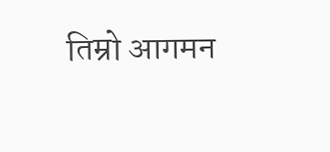तिम्रो आगमन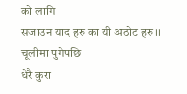को लागि
सजाउन याद हरु का यी अठोट हरु ।।
चूलीमा पुगेपछि
धेरै कुरा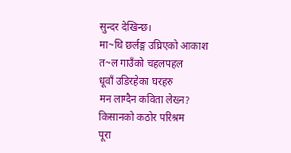सुन्दर देखिन्छ।
मा~थि छर्लङ्ग उघ्रिएको आकाश
त~ल गाउँको चहलपहल
धूवाँ उडिरहेका घरहरु
मन लाग्दैन कविता लेख्न?
किसानको कठोर परिश्रम
पूरा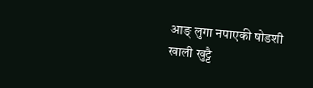आङ् लुगा नपाएकी षोडशी
खाली खुट्टै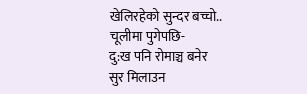खेलिरहेको सुन्दर बच्चो..
चूलीमा पुगेपछि-
दु:ख पनि रोमाञ्च बनेर
सुर मिलाउन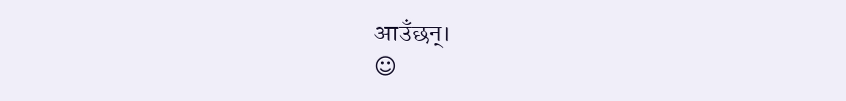आउँछन्।
☺